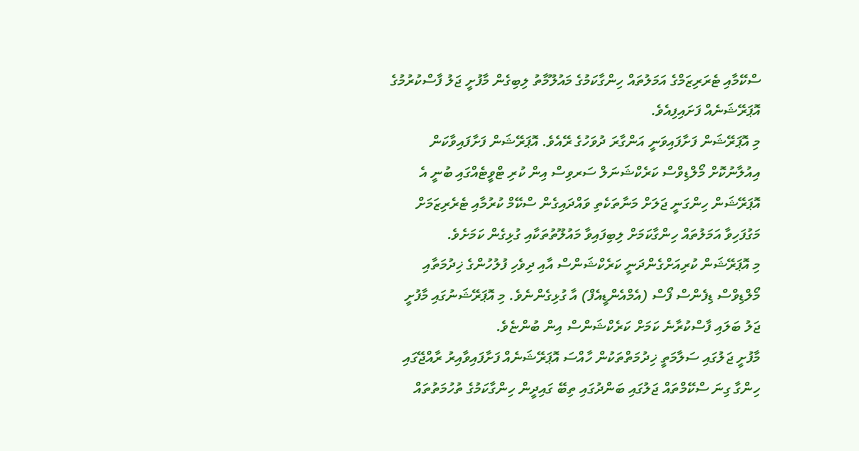ސްކޭމާއި ޓެރަރިޒަމްގެ އަމަލުތައް ހިންގާކަމުގެ މައުލޫމާތު ލިބިގެން މާފުށީ ޖަލު ފާސްކުރުމުގެ އޮޕަރޭޝަނެއް ފަށައިފިއެވެ.
މި އޮޕަރޭޝަން ފަށާފައިވަނީ އަންގާރަ ދުވަހުގެ ރޭއެވެ. އޮޕަރޭޝަން ފަށާފައިވާކަން އިއުލާނުކޮށް މޯލްޑިވްސް ކަރެކްޝަނަލް ސަރވިސް އިން ކުރި ޓްވީޓެއްގައި ބުނީ އެ އޮޕަރޭޝަން ހިންގަނީ ޖަލަށް މަނާތަކެތި ވައްދައިގެން ސްކޭމް ކުރުމާއި ޓެރެރިޒަމަށް މަގުފަހިވާ އަމަލުތައް ހިންގާކަމަށް ލިބިފައިވާ މައުލޫތުތަކާއި ގުޅިގެން ކަމަށެވެ.
މި އޮޕަރޭޝަން ކުރިއަށްގެންދަނީ ކަރެކްޝަންސް އާއި ދިވެހި ފުލުހުންގެ ޚިދުމަތާއި މޯލްޑިވްސް ޑިފެންސް ފޯސް (އެމްއެންޑީއެފް) އާ ގުޅިގެންނެވެ. މި އޮޕަރޭޝަނުގައި މާފުށީ ޖަލު ބަލައި ފާސްކުރާނެ ކަމަށް ކަރެކްޝަންސް އިން ބުންޏެވެ.
މާފުށީ ޖަލުގައި ސަލާމަތީ ޚިދުމަތްތަކުން ހާއްސަ އޮޕަރޭޝަނެއް ފަށާފައިވާއިރު ރާއްޖޭގައި ހިންގާ ގިނަ ސްކޭމްތައް ޖަލުގައި ބަންދުގައި ތިބޭ ގައިދީން ހިންގާކަމުގެ ތުހުމަތުތައް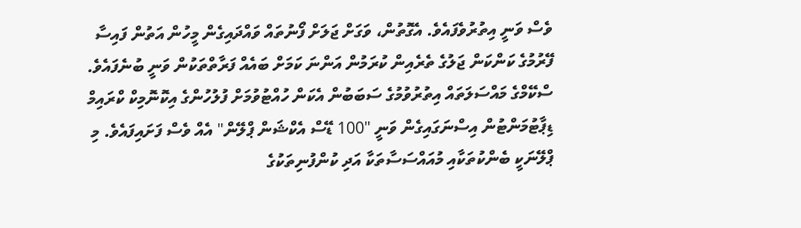ވެސް ވަނީ އިތުރުވެފައެވެ. އެގޮތުން، ވަގަށް ޖަލަށް ފޯނުތައް ވައްދައިގެން މީހުން އަތުން ފައިސާ ފޭރުމުގެ ކަންކަން ޖަލުގެ ތެރެއިން ކުރަމުން އަންނަ ކަމަށް ބައެއް ފަރާތްތަކުން ވަނީ ބުނެފައެވެ.
ސްކޭމްގެ މައްސަލަތައް އިތުރުވުމުގެ ސަބަބުން އެކަން ހުއްޓުވުމަށް ފުލުހުންގެ އިކޮނޮމިކް ކްރައިމް ޑިޕާޓުމަންޓުން އިސްނަގައިގެން ވަނީ "100 ޑޭސް އެކްޝަން ޕްލޭން" އެއް ވެސް ފަށައިފައެވެ. މި ޕްލޭނަކީ ބެންކުތަކާއި މުއައްސަސާތަކާ އަދި ކުންފުނިތަކުގެ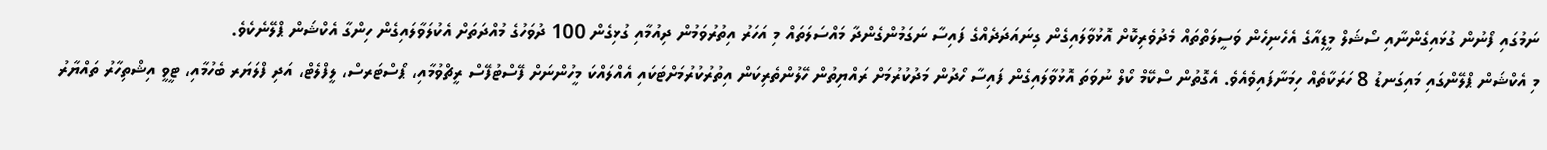ނަމުގައި ފޯނުން ގުޅައިގެންނާއި ސޯޝަލް މީޑިއާގެ އެހެނިހެން ވަސީލަތްތައް މެދުވެރިކޮށް އޮޅުވާލައިގެން ގިނައަދަދެއްގެ ފައިސާ ނަގަމުންގެންދާ މައްސަލަތައް މި އަހަރު އިތުރުވަމުން ދިއުމާއި ގުޅިގެން 100 ދުވަހުގެ މުއްދަތަށް އެކުލަވާލައިގެން ހިންގާ އެކްޝަން ޕްލޭނެކެވެ.
މި އެކްޝަން ޕްލޭންގައި މައިގަނޑު 8 ހަރަކާތެއް ހިމަނާފައިވެއެވެ. އެގޮތުން ސްކޭމް ކޯލް ނުވަތަ އޮޅުވާލައިގެން ފައިސާ ހޯދުން މަދުކުރުމަށް ރައްޔިތުން ހޭލުންތެރިކަން އިތުރުކުރުމަށްޓަކައި އެއްލައްކަ މީހުންނަށް ފޭސްޓުފޭސް ރީޗްވުމާއި، ޕޯސްޓަރސް، ލީފްލެޓް، އަދި ފްލަޔަރ ބެހުމާއި، ޓީވީ އިޝްތިހާރު ތައްޔާރު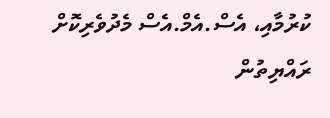ކުރުމާއި، އެސް.އެމް.އެސް މެދުވެރިކޮށް ރައްޔިތުން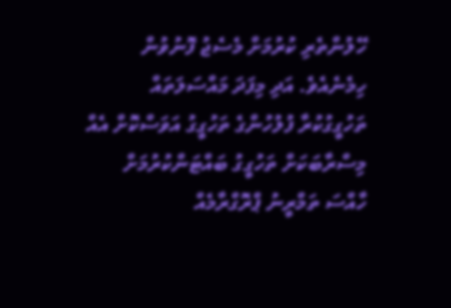ހޭލުންތެރި ކުރުމަށް މެސެޖު ފޮނުވުން ހިމެނެއެވެ. އަދި މިފަދަ މައްސަލަތައް ތަހުގީގުކުރާ ފުލުހުންގެ ތަހުގީގު އަވަސްކޮށް އެއް މިސްރާބަކަށް ތަހުގީގު ބައްޓަންކުރުމަށް ހާއްސަ ތަމްރީނު ޕްރޮގްރާމެއް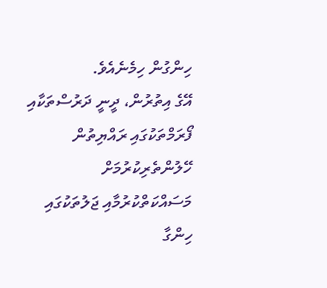ހިންގުން ހިމެނެއެވެ.
އޭގެ އިތުރުން، ދީނީ ދަރުސްތަކާއި ފޯރަމްތަކުގައި ރައްޔިތުން ހޭލުންތެރިކުރުމަށް މަސައްކަތްކުރުމާއި ޖަލުތަކުގައި ހިންގާ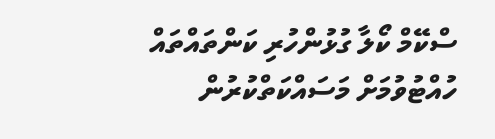ސްކޭމް ކޯލާ ގުޅުންހުރި ކަންތައްތައް ހުއްޓުވުމަށް މަސައްކަތްކުރުން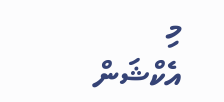މި އެކްޝަން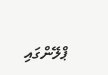ޕްލޭންގައި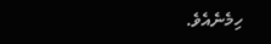ހިމެނެއެވެ.